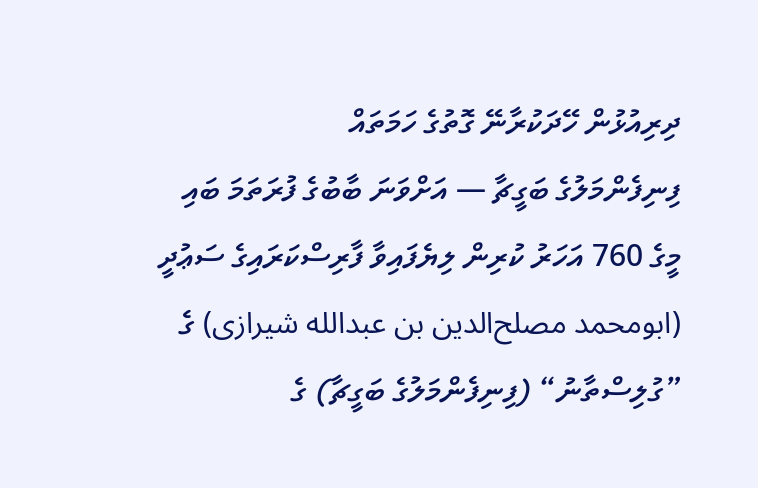ދިރިއުޅުން ހޭދަކުރާނޭ ގޮތުގެ ހަމަތައް
ފިނިފެންމަލުގެ ބަގީޗާ — އަށްވަނަ ބާބުގެ ފުރަތަމަ ބައި
މީގެ 760 އަހަރު ކުރިން ލިޔެފައިވާ ފާރިސްކަރައިގެ ސަޢުދީ (ابومحمد مصلح‌الدین بن عبدالله شیرازی) ގެ ”ގުލިސްތާނު“ (ފިނިފެންމަލުގެ ބަގީޗާ) ގެ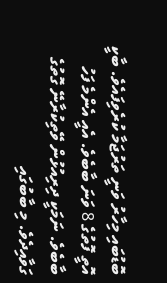ބޮޑުބައި މިހާރު ވަނީ ތަރުޖަމާ ކުރެވިފައެވެ. ބާކީ އޮތީ ފޮތުގެ 8 ވަނަ ބާބެވެ. އެއީ އެންމެ ފަހު ބާބެވެ. ނަމަކީ ދިރިއުޅުން ވޭތިކުރާނޭ ގޮތުގެ ގަވާއިދެވެ. މި ބާބުގައި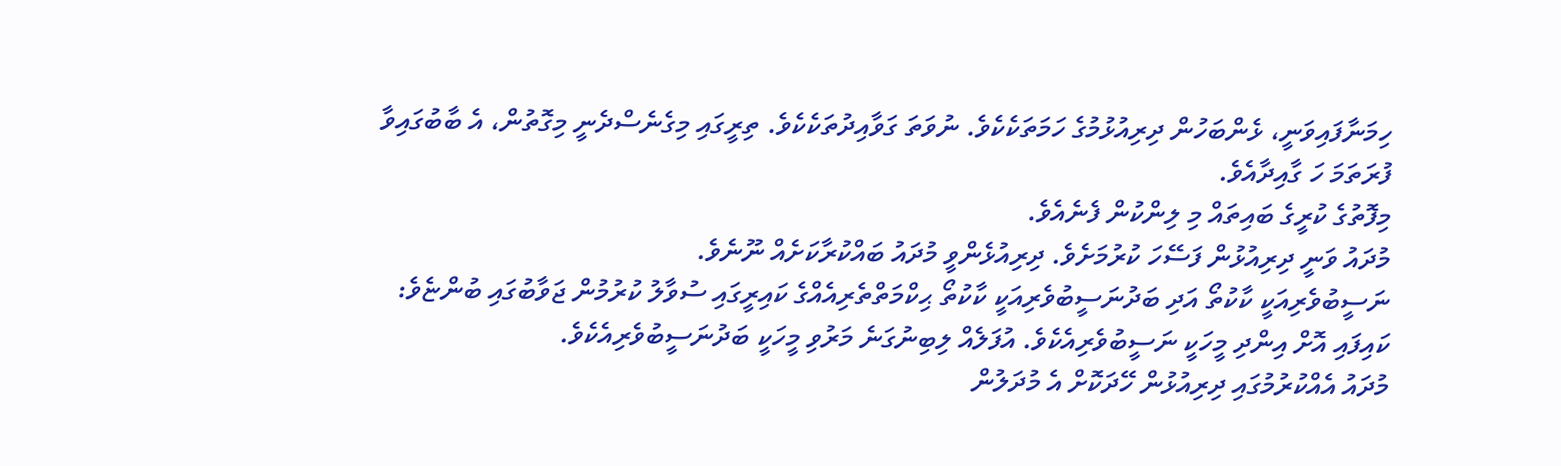ހިމަނާފައިވަނީ، ޅެންބަހުން ދިރިއުޅުމުގެ ހަމަތަކެކެވެ. ނުވަތަ ގަވާއިދުތަކެކެވެ. ތިރީގައި މިގެނެސްދެނީ މިގޮތުން، އެ ބާބުގައިވާ ފުރަތަމަ ހަ ގާއިދާއެވެ.
މިފޮތުގެ ކުރީގެ ބައިތައް މި ލިންކުން ފެނެއެވެ.
މުދައު ވަނީ ދިރިއުޅުން ފަސޭހަ ކުރުމަށެވެ. ދިރިއުޅެންވީ މުދައު ބައްކުރާކަށެއް ނޫނެވެ.
ނަސީބުވެރިއަކީ ކާކުތޯ އަދި ބަދުނަސީބުވެރިއަކީ ކާކުތޯ ޙިކްމަތްތެރިއެއްގެ ކައިރީގައި ސުވާލު ކުރުމުން ޖަވާބުގައި ބުންޏެވެ:
ކައިފައި އޮށް އިންދި މީހަކީ ނަސީބުވެރިއެކެވެ. އުފަލެއް ލިބިނުގަނެ މަރުވި މީހަކީ ބަދުނަސީބުވެރިއެކެވެ.
މުދައު އެއްކުރުމުގައި ދިރިއުޅުން ހޭދަކޮށް އެ މުދަލުން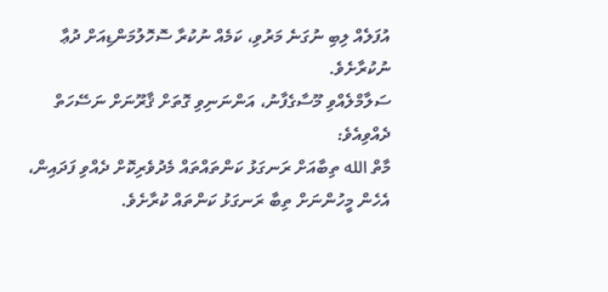އުފަލެއް ލިބި ނުގަނެ މަރުވި، ކަމެއް ނުކުރާ ސޮހޮލުމަންޑިއަށް ދުޢާ ނުކުރާށެވެ.
ސަލާމްލެއްވި މޫސާގެފާނު، އަންނަނިވި ގޮތަށް ޤާރޫނަށް ނަސޭހަތް ދެއްވިއެވެ:
މާތް الله ތިބާއަށް ރަނގަޅު ކަންތައްތައް މެދުވެރިކޮށް ދެއްވި ފަދައިން، އެހެން މީހުންނަށް ތިބާ ރަނގަޅު ކަންތައް ކުރާށެވެ.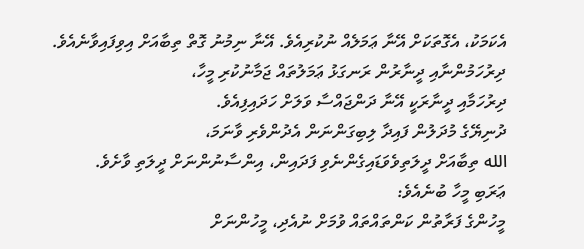އެކަމަކު، އެގޮތަކަށް އޭނާ ޢަމަލެއް ނުކުރިއެވެ. އޭނާ ނިމުނު ގޮތް ތިބާއަށް އިވިފައިވާނެއެވެ.
ދިރުހަމުންނާއި ދީނާރުން ރަނގަޅު ޢަމަލުތައް ޖަމާނުކުރި މީހާ،
ދިރުހަމާއި ދީނާރަކީ އޭނާ ދަންޖައްސާ ވަލަށް ހަދައިފިއެވެ.
ދުނިޔޭގެ މުދަލުން ފައިދާ ލިބިގަންނަން އެދުންވެރި ވާނަމަ،
الله ތިބާއަށް ދީލަތިވެވަޑައިގެންނެވި ފަދައިން، އިންސާނުންނަށް ދީލަތި ވާށެވެ.
ޢަރަބި މީހާ ބުނެއެވެ:
މީހުންގެ ފަރާތުން ކަންތައްތައް ވުމަށް ނުއެދި، މީހުންނަށް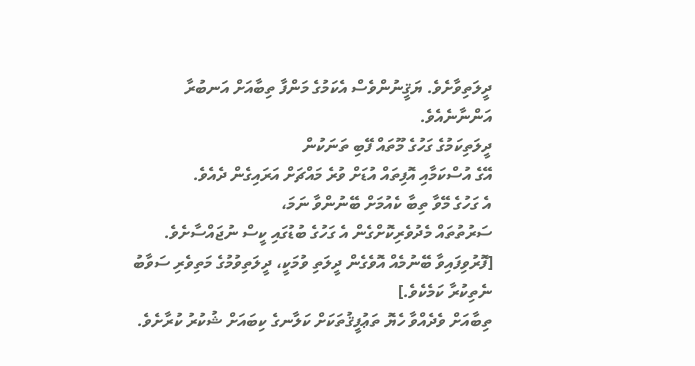ދީލަތިވާށެވެ. ޔަޤީނުންވެސް އެކަމުގެ މަންފާ ތިބާއަށް އަނބުރާ އަންނާނެއެވެ.
ދީލަތިކަމުގެ ގަހުގެ މޫތައް ފޭބި ތަނަކުން
އޭގެ އުސްކަމާއި އޮފިތައް އުޑަށް ވުރެ މައްޗަށް އަރައިގެން ދެއެވެ.
އެ ގަހުގެ މޭވާ ތިބާ ކެއުމަށް ބޭނުންވާ ނަމަ،
ސަރުތުތައް މެދުވެރިކޮށްގެން އެ ގަހުގެ ބުޑުގައި ކީސް ނުޖައްސާށެވެ.
[ފޮރުވިފައިވާ ބޭނުމެއް އޮވެގެން ދީލަތި ވުމަކީ، ދީލަތިވުމުގެ މަތިވެރި ސަވާބު ނެތިކުރާ ކަމެކެވެ.]
ތިބާއަށް ވެދެއްވާ ހެޔޮ ތަޢުފީޤުތަކަށް ކަލާނގެ ކިބައަށް ޝުކުރު ކުރާށެވެ.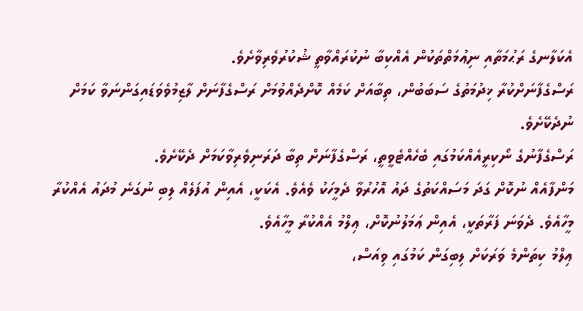އެކަލާނގެ ރަޙުމަތާއި ނިޢުމަތްތަކުން އެއްކިބާ ނުކުރައްވާތީ ޝުކުރުވެރިވާށެވެ.
ރަސްގެފާނަށްކުރާ ޚިދުމަތުގެ ސަބަބުން، ތިބާއަށް ކަމެއް ކޮށްދެއްވުމަށް ރަސްގެފާނަށް ލާޒިމުވެވަޑައިގަންނަވާ ކަމަށް ނުދެކޭށެވެ.
ރަސްގެފާނުގެ ނޯކިރީއެއްކަމުގައި ބެހެއްޓެވީތީ، ރަސްގެފާނަށް ތިބާ ދަރަނިވެރިވާކަމަށް ދެކޭށެވެ.
މަންފާއެއް ނުކޮށް ގަދަ މަސައްކަތުގެ ދައު އޮހުރުވާ ދެމީހަކު ވެއެވެ. އެކަކީ، އެއިން އުފަލެއް ލިބި ނުގަނެ މުދައު އެއްކުރާ މީހާއެވެ. ދެވަނަ ފަރާތަކީ، އެއިން ޢަމަލުނުކޮށް، ޢިލްމު އެއްކުރާ މީހާއެވެ.
ޢިލްމު ކިތަންމެ ވަރަކަށް ލިބިގަން ކަމުގައި ވިއަސް،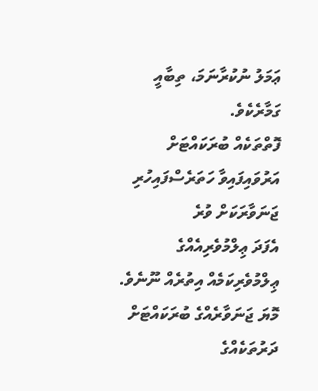ޢަމަލު ނުކުރާނަމަ، ތިބާއީ ގަމާރެކެވެ.
ފޮތްތަކެއް ބުރަކައްޓަށް އަރުވައިފައިވާ ހަތަރެސްފައިހުރި ޖަނަވާރަކަށް ވުރެ
އެފަދަ ޢިލްމުވެރިއެއްގެ ޢިލްމުވެރިކަމެއް އިތުރެއް ނޫނެވެ.
މޮޔަ ޖަނަވާރެއްގެ ބުރަކައްޓަށް ދަރުތަކެއްގެ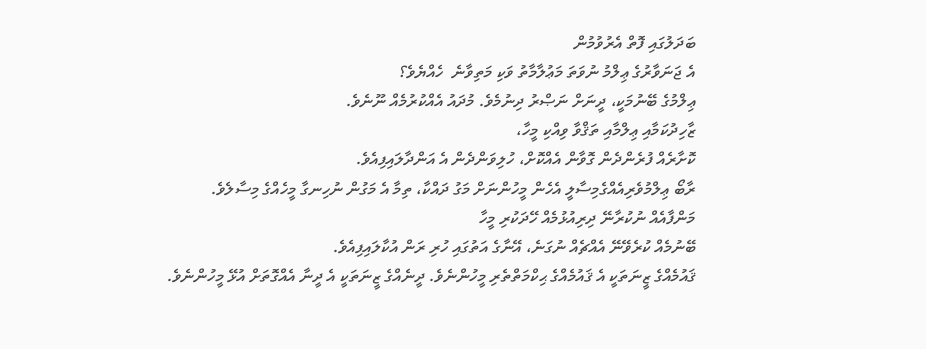ބަދަލުގައި ފޮތް އެރުވުމުން
އެ ޖަނަވާރުގެ ޢިލްމު ނުވަތަ މަޢުލާމާތު ވަކި މަތިވާނެ  ހެއްޔެވެ؟
ޢިލްމުގެ ބޭނުމަކީ، ދީނަށް ނަޞްރު ދިނުމެވެ. މުދައު އެއްކުރުމެއް ނޫނެވެ.
ޒާހިދުކަމާއި ޢިލްމާއި ތަޤްވާ ވިއްކި މީހާ،
ކޮށާރެއް ފުރެންދެން ގޮވާން އެއްކޮށް، ހުލިވަންދެން އެ އަންދާލައިފިއެވެ.
ރާބޯ ޢިލްމުވެރިއެއްގެމިސާލީ އެހެން މީހުންނަށް މަގު ދައްކާ، ތިމާ އެ މަގުން ނުހިނގާ މީހެއްގެ މިސާލެވެ.
މަންފާއެއް ނުކުރާނޭ ދިރިއުޅުމެއް ހޭދަކުރި މީހާ
ބޭނުމެއް ކުރެވޭނޭ އެއްޗެއް ނުގަނެ، އޭނާގެ އަތުގައި ހުރި ރަން އުކާލައިފިއެވެ.
ޤައުމެއްގެ ޒީނަތަކީ އެ ޤައުމެއްގެ ޙިކްމަތްތެރި މީހުންނެވެ. ދީނެއްގެ ޒީނަތަކީ އެ ދީނާ އެއްގޮތަށް އުޅޭ މީހުންނެވެ.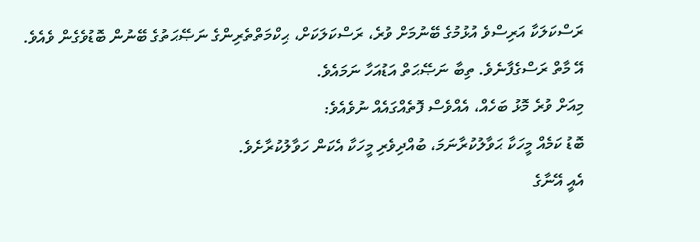ރަސްކަލަކާ އަރިސްވެ އުޅުމުގެ ބޭނުމަށް ވުރެ، ރަސްކަލަކަށް، ޙިކްމަތްތެރިންގެ ނަޞޭޙަތުގެ ބޭނުން ބޮޑުވެގެން ވެއެވެ.
އޭ މާތް ރަސްގެފާނެވެ. ތިބާ ނަޞޭޙަތް އަޑުއަހާ ނަމައެވެ.
މިއަށް ވުރެ މޮޅު ބަހެއް، އެއްވެސް ފޮތެއްގައެއް ނުވެއެވެ:
ބޮޑު ކަމެއް މީހަކާ ޙަވާލުކުރާނަމަ، ބުއްދިވެރި މީހަކާ އެކަން ހަވާލުކުރާށެވެ.
އެއީ އޭނާގެ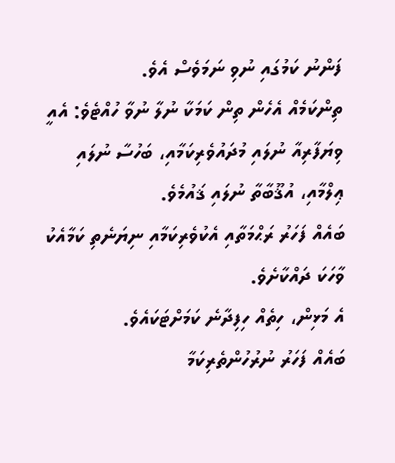ފަންނު ކަމުގައި ނުވި ނަމަވެސް އެވެ.
ތިންކަމެއް އެހެން ތިން ކަމަކާ ނުލާ ނުވާ ހުއްޓެވެ: އެއީ ވިޔަފާރިއާ ނުލައި މުދައުވެރިކަމާއި، ބަހުސާ ނުލައި ޢިލްމާއި، އުޤޫބާތާ ނުލައި ޤައުމެވެ.
ބައެއް ފަހަރު ރަޙްމަތާއި އެކުވެރިކަމާއި ނިޔަނެތި ކަމާއެކު ވާހަކަ ދައްކާށެވެ.
އެ މަޅިން، ހިތެއް ހިފިދާނެ ކަމަށްޓަކައެވެ.
ބައެއް ފަހަރު ނުރުހުންތެރިކަމާ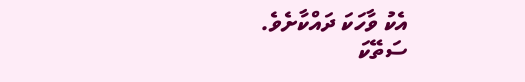އެކު ވާހަކަ ދައްކާށެވެ.
ސަތޭކަ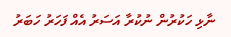ނާޅި ހަކުރުން ނުކުރާ އަސަރު އެއް ފަހަރު ހަބަރު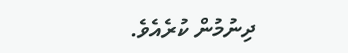ދިނުމުން ކުރެއެވެ.